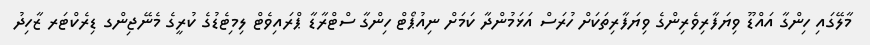މާލޭގައި ހިންގާ އައްޑޫ ވިޔަފާރިވެރިންގެ ވިޔަފާރިތަކަށް ހުރަސް އަޅަމުންދާ ކަމަށް ނިއުޕޯޓް ހިންގާ ސްޓްރާޑާ ޕްރައިވެޓް ލިމިޓެޑުގެ ކުރީގެ މެނޭޖިންގ ޑިރެކްޓަރ ޒާހިދު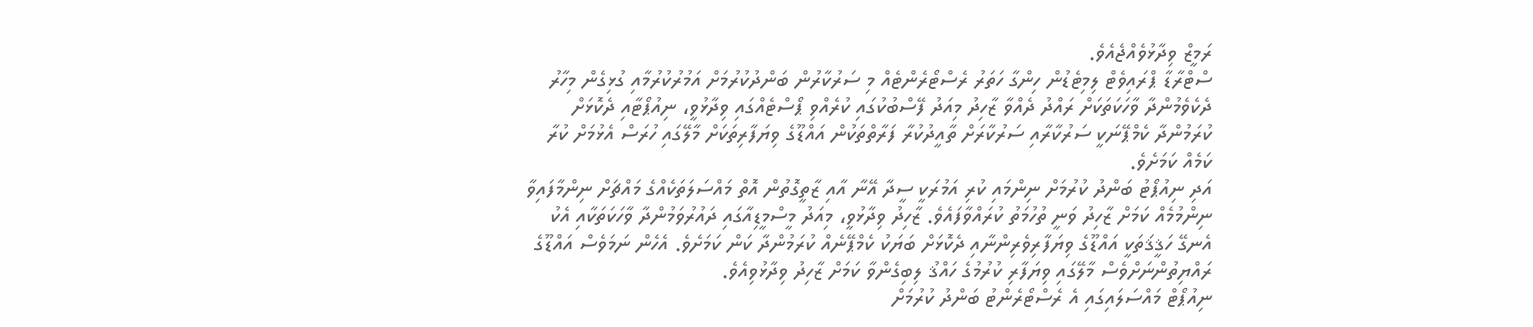ރަމީޒް ވިދާޅުވެއްޖެއެވެ.
ސްޓްރާޑާ ޕްރައިވެޓް ލިމިޓެޑުން ހިންގާ ހަތަރު ރެސްޓޯރެންޓެއް މި ސަރުކާރުން ބަންދުކުރުމަށް އަމުރުކުރުމާއި ގުޅިގެން މިހާރު ދެކެވެމުންދާ ވާހަކަތަކަށް ރައްދު ދެއްވާ ޒާހިދު މިއަދު ފޭސްބުކުގައި ކުރެއްވި ޕޯސްޓެއްގައި ވިދާޅުވީ، ނިއުޕޯޓާއި ދެކޮޅަށް ކުރަމުންދާ ކެމްޕޭނަކީ ސަރުކާރާއި ސަރުކާރަށް ތާއީދުކުރާ ފަރާތްތަކުން އައްޑޫގެ ވިޔަފާރިތަކަށް މާލޭގައި ހުރަސް އެޅުމަށް ކުރާ ކަމެއް ކަމަށެވެ.
އަދި ނިއުޕޯޓު ބަންދު ކުރުމަށް ނިންމައި ކުރި އަމުރަކީ ސީދާ އޭނާ އާއި ޒާތީގޮތުން އޮތް މައްސަލަތަކެއްގެ މައްޗަށް ނިންމާފައިވާ ނިންމުމެއް ކަމަށް ޒާހިދު ވަނީ ތުހުމަތު ކުރައްވާފައެވެ. ޒާހިދު ވިދާޅުވީ، މިއަދު މީސްމީޑިއާގައި ދައުރުވަމުންދާ ވާހަކަތަކާއި އެކު އެނގޭ ހަޤީޤަތަކީ އައްޑޫގެ ވިޔަފާރިވެރިންނާއި ދެކޮޅަށް ބަޔަކު ކެމްޕޭނެއް ކުރަމުންދާ ކަން ކަމަށެވެ. އެހެން ނަމަވެސް އައްޑޫގެ ރައްޔިތުންނަށްވެސް މާލޭގައި ވިޔަފާރި ކުރުމުގެ ހައްޤު ލިބިގެންވާ ކަމަށް ޒާހިދު ވިދާޅުވިއެވެ.
ނިއުޕޯޓް މައްސަލައިގައި އެ ރެސްޓޯރެންޓު ބަންދު ކުރުމަށް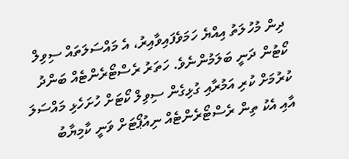ދިން މުހުލަތު އިއްޔެ ހަމަވެފައިވާއިރު، އެ މައްސަލަތައް ސިވިލް ކޯޓުން ދަނީ ބަލަމުންނެވެ. ހަތަރު ރެސްޓޯރެންޓެއް ބަންދު ކުރުމަށް ކުރި އަމުރާއި ގުޅިގެން ސިވިލް ކޯޓަށް ހުށަހެޅި މައްސަލަ އާއި އެކު ތިން ރެސްޓޯރެންޓެއް ނިއުޕޯޓަށް ވަނީ ކާމިޔާބު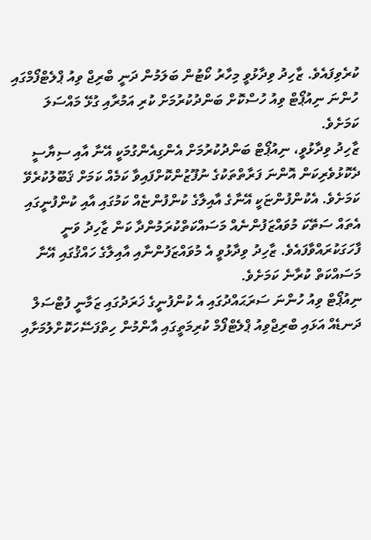ކުރެވިފައެވެ. ޒާހިދު ވިދާޅުވީ މިހާރު ކޯޓުން ބަލަމުން ދަނީ ބްރިޖް ވިއު ޕްލެޓްފޯމްގައި ހުންނަ ނިއުޕޯޓް ވިއު ހުސްކޮށް ބަންދުކުރުމަށް ކުރި އަމުރާއި ގުޅޭ މައްސަލަ ކަމަށެވެ.
ޒާހިދު ވިދާޅުވީ، ނިއުޕޯޓް ބަންދުކުރުމަށް އެންގިއެންގުމަކީ އޭނާ އާއި ސިޔާސީ ދެކޮޅުވެރިކަން އޮންނަ ފަރާތްތަކުގެ ނުފޫޒުންކޮށްފައިވާ ކަމެއް ކަމަށް ޤަބޫލުކުރެވޭ ކަމަށެވެ. އެކުންފުންޏަކީ އޭނާގެ އާއިލާގެ ކުންފުންޏެއް ކަމުގައި އާއި ކުންފުނީގައި އެތައް ސަތޭކަ މުވައްޒަފުންނެއް މަސައްކަތްކުރަމުންދާ ކަން ޒާހިދު ވަނީ ފާހަގަކުރައްވާފައެވެ. ޒާހިދު ވިދާޅުވީ އެ މުވައްޒަފުންނާއި އާއިލާގެ ހައްޤުގައި އޭނާ މަސައްކަތް ކުރާނެ ކަމަށެވެ.
ނިއުޕޯޓް ވިއު ހުންނަ ސަރަޙައްދުގައި އެ ކުންފުނީގެ ޚަރަދުގައި ޒަމާނީ ފުޓްސަލް ދަނޑެއް އަޅައި ބްރިޖްވިއު ޕްލެޓްފޯމް ކުރިމަތީގައި އާންމުން ހިތްފަސޭހަކޮށްލުމަށާއި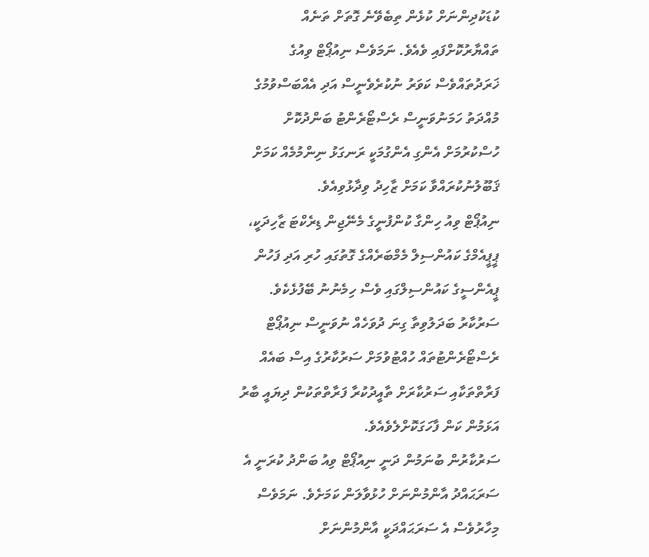ކުޑަކުދިންނަށް ކުޅެން ތިބެވޭނެ ގޮތަށް ތަނެއް ތައްޔާރުކޮށްފައި ވެއެވެ. ނަމަވެސް ނިއުޕޯޓް ވިއުގެ ޚަރަދުތައްވެސް ކަވަރު ނުކުރެވެނީސް އަދި އެއްބަސްވުމުގެ މުއްދަތު ހަމަނުވަނީސް ރެސްޓޯރެންޓު ބަންދުކޮށް ހުސްކުރުމަށް އެންގި އެންގުމަކީ ރަނގަޅު ނިންމުމެއް ކަމަށް ޤަބޫލުނުކުރައްވާ ކަމަށް ޒާހިދު ވިދާޅުވިއެވެ.
ނިއުޕޯޓް ވިއު ހިންގާ ކުންފުނީގެ މެނޭޖިން ޑިރެކްޓަ ޒާހިދަކީ، ޕީޕީއެމްގެ ކައުންސިލް މެމްބަރެއްގެ ގޮތުގައި ހުރި އަދި ފަހުން ޕީއެންސީގެ ކައުންސިލްގައި ވެސް ހިމެނުނު ބޭފުޅެކެވެ. ސަރުކާރު ބަދަލުވިތާ ގިނަ ދުވަހެއް ނުވަނީސް ނިއުޕޯޓް ރެސްޓޯރެންޓުތައް ހުއްޓުވުމަށް ސަރުކާރުގެ އިސް ބައެއް ފަރާތްތަކާއި ސަރުކާރަށް ތާއީދުކުރާ ފަރާތްތަކުން ދިޔައީ ބާރު އަޅަމުން ކަން ފާހަގަކޮށްލެވެއެވެ.
ސަރުކާރުން ބުނަމުން ދަނީ ނިއުޕޯޓް ވިއު ބަންދު ކުރަނީ އެ ސަރަޙައްދު އާންމުންނަށް ހުޅުވާލަން ކަމަށެވެ. ނަމަވެސް މިހާރުވެސް އެ ސަރަޙައްދަކީ އާންމުންނަށް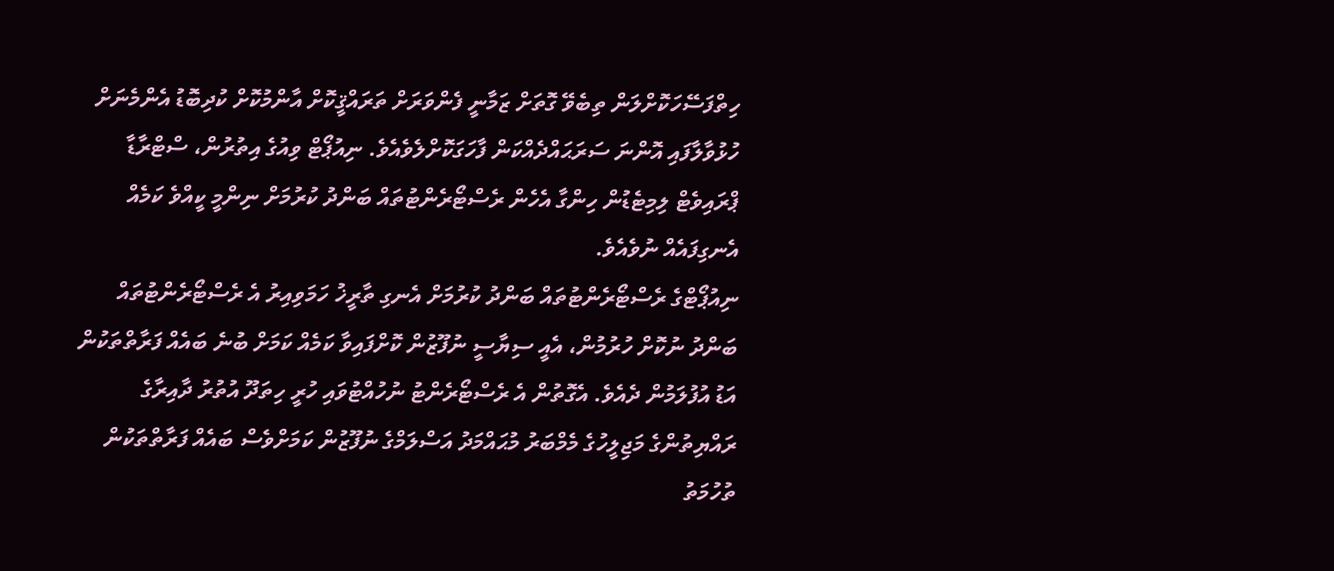ހިތްފަސޭހަކޮށްލަން ތިބެވޭ ގޮތަށް ޒަމާނީ ފެންވަރަށް ތަރައްޤީކޮށް އާންމުކޮށް ކުދިބޮޑު އެންމެނަށް ހުޅުވާލާފައި އޮންނަ ސަރަޙައްދެއްކަން ފާހަގަކޮށްލެވެއެވެ. ނިއުޕޯޓް ވިއުގެ އިތުރުން، ސްޓްރާޑާ ޕްރައިވެޓް ލިމިޓެޑުން ހިންގާ އެހެން ރެސްޓޯރެންޓުތައް ބަންދު ކުރުމަށް ނިންމީ ކީއްވެ ކަމެއް އެނގިފައެއް ނުވެއެވެ.
ނިއުޕޯޓްގެ ރެސްޓޯރެންޓުތައް ބަންދު ކުރުމަށް އެނގި ތާރީޚު ހަމަވިއިރު އެ ރެސްޓޯރެންޓުތައް ބަންދު ނުކޮށް ހުރުމުން، އެއީ ސިޔާސީ ނުފޫޒުން ކޮށްފައިވާ ކަމެއް ކަމަށް ބުނެ ބައެއް ފަރާތްތަކުން އަޑު އުފުލަމުން ދެއެވެ. އެގޮތުން އެ ރެސްޓޯރެންޓު ނުހުއްޓުވައި ހުރީ ހިތަދޫ އުތުރު ދާއިރާގެ ރައްޔިތުންގެ މަޖިލީހުގެ މެމްބަރު މުޙައްމަދު އަސްލަމްގެ ނުފޫޒުން ކަމަށްވެސް ބައެއް ފަރާތްތަކުން ތުހުމަތު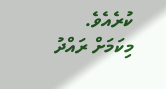ކުރެއެވެ.
މިކަމަށް ރައްދު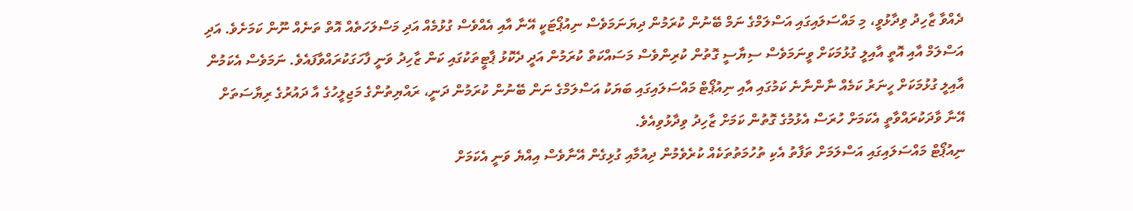ދެއްވާ ޒާހިދު ވިދާޅުވީ، މި މައްސަލައިގައި އަސްލަމްގެ ނަމް ބޭނުން ކުރަމުން ދިޔަނަމަވެސް ނިއުޕޯޓަކީ އޭނާ އާއި އެއްވެސް ގުޅުމެއް އަދި މަސްލަހަތެއް އޮތް ތަނެއް ނޫން ކަމަށެވެ. އަދި އަސްލަމް އާއި އޮތީ އާއިލީ ގުޅުމަކަށް ވީނަމަވެސް ސިޔާސީ ގޮތުން ކުރިންވެސް މަސައްކަތް ކުރަމުން އަދީ ދެކޮޅު ޕާޓީތަކުގައި ކަން ޒާހިދު ވަނީ ފާހަގަކުރައްވާފައެވެ. ނަމަވެސް އެކަމުން އާއިލީ ގުޅުމަކަށް ހީނަރު ކަމެއް ނާންނާނެ ކަމުގައި އާއި ނިއުޕޯޓް މައްސަލައިގައި ބަޔަކު އަސްލަމްގެ ނަން ބޭނުން ކުރަމުން ދަނީ، ރައްޔިތުންގެ މަޖިލީހުގެ އާ ދައުރުގެ ރިޔާސަތަށް އޭނާ ވާދަކުރައްވާތީ އެކަމަށް ހުރަސް އެޅުމުގެ ގޮތުން ކަމަށް ޒާހިދު ވިދާޅުވިއެވެ.
ނިއުޕޯޓް މައްސަލައިގައި އަސްލަމަށް ތަފާތު އެކި ތުހުމަތުތަކެއް ކުރެވެމުން ދިއުމާއި ގުޅިގެން އޭނާވެސް އިއްޔެ ވަނީ އެކަމަށް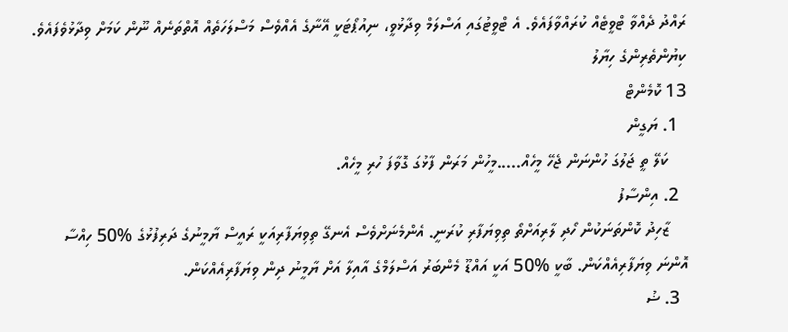ރައްދު ދެއްވާ ޓްވީޓެއް ކުރައްވާފައެވެ. އެ ޓްވީޓުގައި އަސްލަމް ވިދާޅުވީ، ނިއުޕޯޓަކީ އޭނާގެ އެއްވެސް މަސްލަހަތެއް އޮތްތަނެއް ނޫން ކަމަށް ވިދާޅުވެފައެވެ.
ކިޔުންތެރިންގެ ހިޔާލު
13 ކޮމެންޓް
  1. ޔަގީން
    ކަލޭ ތީ ޖަލުގަ ހުންނަން ޖެހޭ މީހެއް.....މީހުން މަރަން ފާޅުގަ ގޮވާފަ ހުރި މީހެއް.
  2. އިންސާފު
    ޒާހިދު ކޮންތަނަކުން ހޯދި ލާރިއަށްތޯ ތިވިޔަފާރި ކުރަނީ. އެންމެނަށްވެސް އެނގޭ ތިވިޔަފާރިއަކީ ރައީސް ޔާމީނުގެ ދަރިފުޅުގެ %50 ހިއްސާ އޮންނަ ވިޔަފާރިއެއްކަން. ބާކީ %50 އަކީ އައްޑޫ މެންބަރު އަސްލަމްގެ އާއިލާ އަށް ޔާމީނު ދިން ވިޔަފާރިއެއްކަން.
  3. ޟު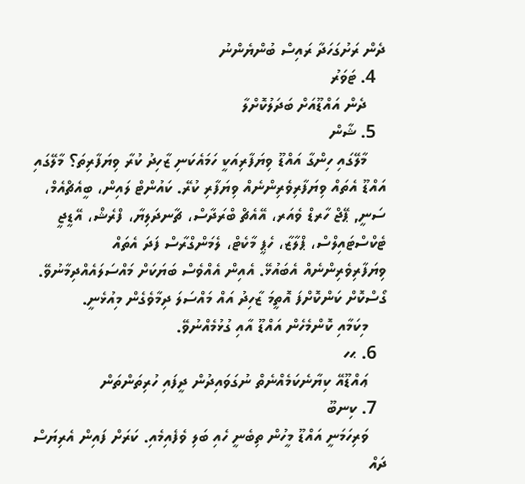ދެން ރަށުގަހަދާ ރައިސް ބުންޔެންނު
  4. ޓަވަރު
    ދެން އައްޑޫއަށް ބަދަލުކޮށްލާ
  5. ޝާން
    މާލޭގައި ހިންގާ އައްޑޫ ވިޔަފާރިއަކީ ހަމައެކަނި ޒާހިދު ކުރާ ވިޔަފާރިތަ؟ މާލޭގައި އައްޑޫ އެތައް ވިޔަފާރިވެރިންނެއް ވިޔަފާރި ކުރޭ. ކައުންޓް ލައިން، ބީއެޗްއެމް، ސަނީ, ޕޭޖް ހާރޑް ވެއަރ، އޭއެޗް ބްރަދާސް، ޗާނދަލިޔާ، ފްރެޝް، އޭޑީޖީ ޓެކްސްޓައިލްސް، ޕްލާޒާ، ހެޕީ މާކެޓް، ލެމަންގްރާސް ފަދަ އެތައް ވިޔަފާރިވެރިންނެއް އެބައުޅޭ. އެއިން އެއްވެސް ބަޔަކަށް މައްސަލައެއްދިމާނުވޭ. ގޯސްކޮށް ކަންކޮށްފަ އޮތީމަ ޒާހިދު އައް މައްސަލަ ދިމާވެގެން މިއުޅެނީ.
    މިކަމާއި ކޮންމެހެން އައްޑޫ އާއި ގުޅުމެއްނުވޭ.
  6. ޙހ
    ޢައްޑޫއޭ ކިޔާނެކަމެއްނެތް ނުގަވައިދުން ދީފައި ހުރިތަންތަން
  7. ކިނބޫ
    ވަރިހަމަނީ އައްޑޫ މީހުން ތިބެނީ ހެއި ބަލި ވެފެއިމެއި. ކަރަށް ފައިން އެރިޔަސް ދައް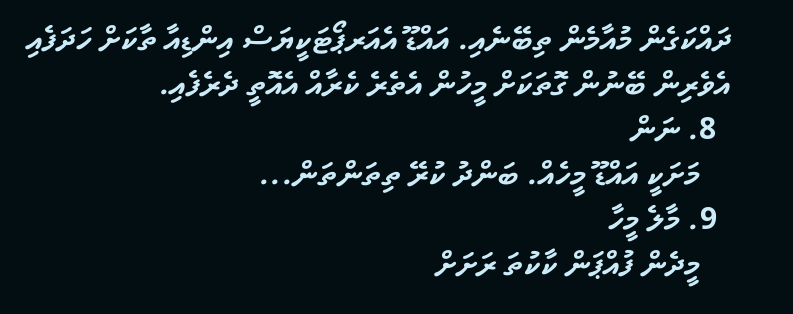ދައްކަގެން މުއާމެން ތިބޭނެއި. އައްޑޫ އެއަރޕޯޓަކީޔަސް އިންޑިއާ ތާކަށް ހަދަފެއި އެވެރިން ބޭނުން ގޮތަކަށް މީހުން އެތެރެ ކެރާއް އެއޮތީ ދެރެފެއި.
  8. ނަން
    މަށަކީ އައްޑޫ މީހެއް. ބަންދު ކުރޭ ތިތަންތަން...
  9. މާލެ މީހާ
    މީދެން ފުއްޕަން ކާކުތަ ރަށަށް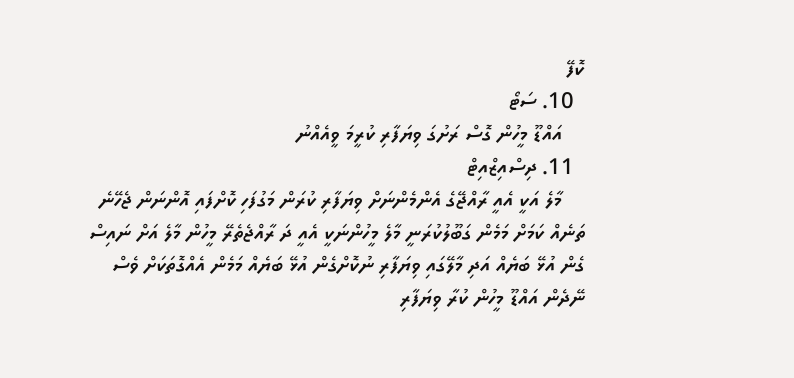ކޮފޭ
  10. ސަޓޯ
    އައްޑޫ މީހުން ގޮސް ރަށުގަ ވިޔަފާރި ކުރީމަ ވީއެއްނު
  11. ދިސްއިޒްއިޓް
    މާލެ އަކީ އެއީ ރާއްޖޭގެ އެންމެންނަށް ވިޔަފާރި ކުރަން މަގުފަހި ކޮށްފައި އޮންނަން ޖެހޭނެ ތަނެއް ކަމަށް މަމެން ގަބޫލުކުރަނީ މާލެ މީހުންނަކީ އެއީ ދަ ރާއްޖެތެރޭ މީހުން މާލެ އަށް ނައިސް ގެން އުޅޭ ބަޔެއް އަދި މާލޭގައި ވިޔަފާރި ނުކޮށްގެން އުޅޭ ބަޔެއް މަމެން އެއްގޮތަކަށް ވެސް ނޭދެން އައްޑޫ މީހުން ކުރާ ވިޔަފާރި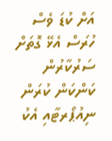އަށް ކުޑަ ވެސް ހުރަސް އެޅޭ ގޮތަށް ސަރުކާރުން ކަންކަން ކުރަން ނިއުޕޯރޓާއި އެކު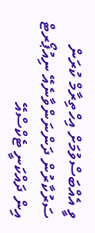ވީ އެއްބަސްވުމަށް އިހްތިރާމް ކުރަން ސަރުކާރުން ދަންނަންވާނެއޭ ނިއުޕޯރޓް އިން ދައްކަނީ ޓެކްސްއޭ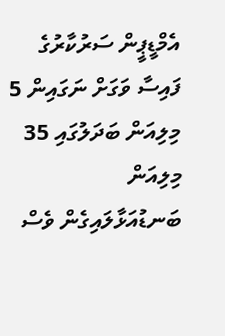އެމްޑީޕީން ސަރުކާރުގެ ފައިސާ ވަގަށް ނަގައިން 5 މިލިއަން ބަދަލުގައި 35 މިލިއަން ބަނޑުއަޅާލައިގެން ވެސް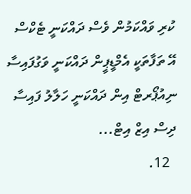ކުރި ވައްކަމުން ވެސް ދައްކަނީ ޓެކްސް އޭ ތަފާތަކީ އެމްޑީޕީން ދައްކަނީ ވަގުފައިސާ ނިއުޕޯރޓް އިން ދައްކަނީ ހަލާލު ފައިސާ ދިސް އިޒް އިޓް...
  12.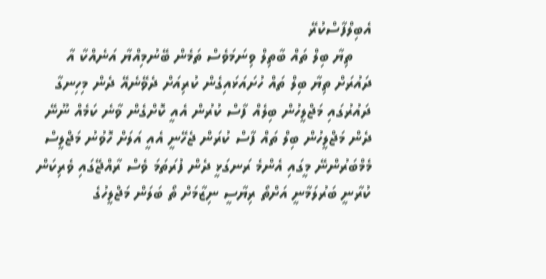އެބިލްފާސްކުރޭ
    ތިޔާ ބިލް ތައް ބާތިލް ވިނަމަވެސް ތަމެން ބޭނުމިއްޔާ އަނެއްކާ އާ ދައުރަށް ތިޔާ ބިލް ތައް ހުށައަޅައިގެން ކުރިއަށް ދެވޭނެއޭ ދެން މިހިނގާ ދައުރުގައި މަޖްލީހުން ބިލެއް ފާސް ކުރުން އެއީ ކޮށްގެން ވާނެ ކަމެއް ނޫނޭ ދެން މަޖްލީހުން ބިލް ތައް ފާސް ކުރަން ޖެހޭނީ އެއީ އަލަށް ހޮވުނު މަޖްލީސް މެމްބަރުންނޭ މީގައި އެންމެ ރަނގަޅީ ދެން ފުރަތަމަ ވެސް ރާއްޖޭގައި ވެރިކަން ކުރާނީ ބަރުލަމާނީ އަށްތޯ ރިޔާސީ ނިޒާމަށް ތޯ ބަލަން މަޖްލީހުގެ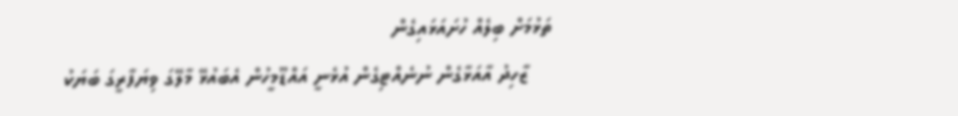ތަޅުމަށް ބިލެއް ހުށައަޅައިގެން
    ޒާހިދު އާއަޅާގެން ނުނެއްޓިގެން އުޅެނީ އައްޑޫމީހުން އެބައުޅޭ މާލޭގަ ވިޔަފާރީގަ ބަޔަކު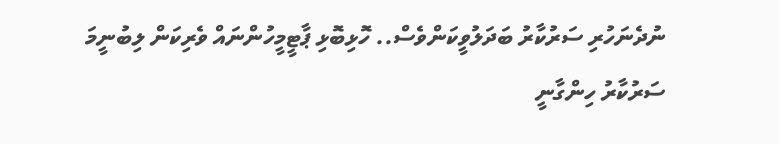ނުދެނަހުރި ސަރުކާރު ބަދަލުވީކަންވެސް.. ހޮޅިބޮޅި ޕާޓީމީހުންނައް ވެރިކަން ލިބުނީމަ ސަރުކާރު ހިންގާނީ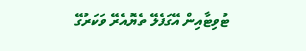ޓުވިޓާއިން އޭގަފެލޭ ތެޔޮއެރޭ ވަކަރުގޭ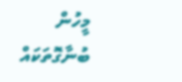މީހުން ބުނާގޮތަކައް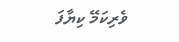ވެރިކަމޭ ކިޔާފަ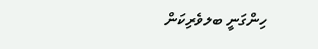ހިންގަނީ ބލވެރިކަން